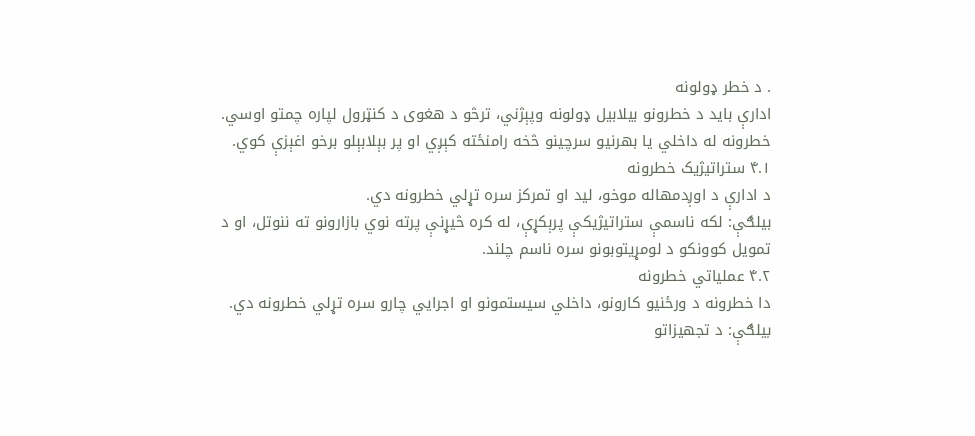. د خطر ډولونه
ادارې باید د خطرونو بیلابیل ډولونه وپېژني، ترڅو د هغوی د کنټرول لپاره چمتو اوسي. خطرونه له داخلي یا بهرنیو سرچینو څخه رامنځته کېږي او پر بېلابېلو برخو اغېزې کوي.
۴.۱ ستراتیژیک خطرونه
د ادارې د اوږدمهاله موخو، لید او تمرکز سره تړلي خطرونه دي.
بیلګې: لکه ناسمې ستراتیژیکې پرېکړې، له کره څیړنې پرته نوي بازارونو ته ننوتل، او د تمویل کوونکو د لومړیتوبونو سره ناسم چلند.
۴.۲ عملیاتي خطرونه
دا خطرونه د ورځنیو کارونو، داخلي سیستمونو او اجرايي چارو سره تړلي خطرونه دي.
بیلګې: د تجهیزاتو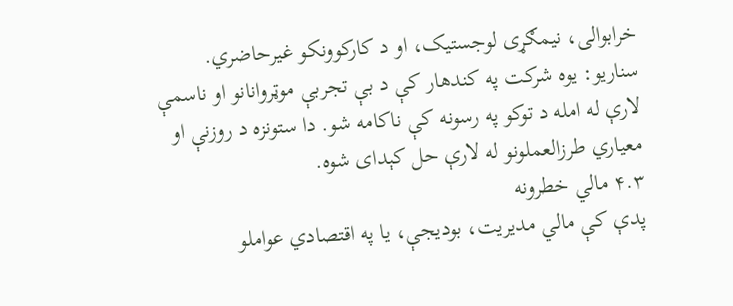خرابوالی، نیمګړی لوجستیک، او د کارکوونکو غیرحاضري.
سناریو: یوه شرکت په کندهار کې د بې تجربې موټروانانو او ناسمې لارې له امله د توکو په رسونه کې ناکامه شو. دا ستونزه د روزنې او معیاري طرزالعملونو له لارې حل کېدای شوه.
۴.۳ مالي خطرونه
پدې کې مالي مدیریت، بودیجې، یا په اقتصادي عواملو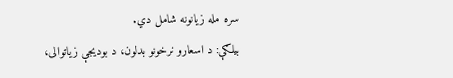سره مله زیانونه شامل دي.
بیلګې: د اسعارو نرخونو بدلون، د بودیجې زیاتوالی،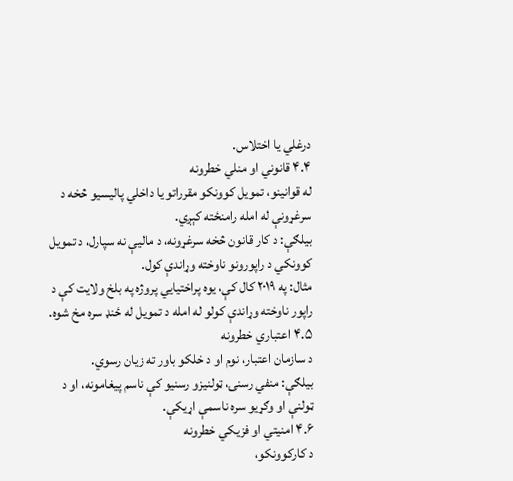درغلي یا اختلاس.
۴.۴ قانوني او منلي خطرونه
له قوانینو، تمویل کوونکو مقرراتو یا داخلي پالیسیو څخه د سرغړونې له امله رامنځته کېږي.
بیلګې: د کار قانون څخه سرغړونه، د مالیې نه سپارل، د تمویل کوونکي د راپورونو ناوخته وړاندې کول.
مثال: په ۲۰۱۹ کال کې، یوه پراختیایي پروژه په بلخ ولایت کې د راپور ناوخته وړاندې کولو له امله د تمویل له ځنډ سره مخ شوه.
۴.۵ اعتباري خطرونه
د سازمان اعتبار، نوم او د خلکو باور ته زیان رسوي.
بیلګې: منفي رسنۍ، ټولنیزو رسنیو کې ناسم پیغامونه، او د ټولنې او وګړيو سره ناسمې اړیکې.
۴.۶ امنیتي او فزیکي خطرونه
د کارکوونکو،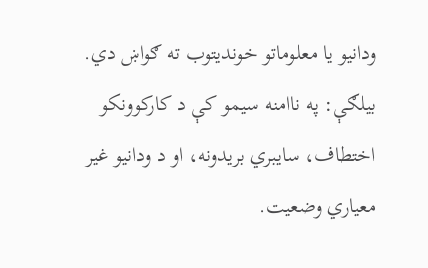ودانیو یا معلوماتو خونديتوب ته ګواښ دي.
بیلګې: په ناامنه سیمو کې د کارکوونکو اختطاف، سایبري بریدونه، او د ودانیو غیر معیاري وضعیت.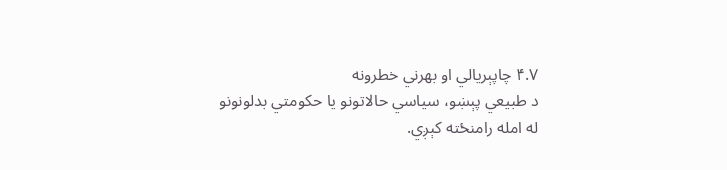۴.۷ چاپېریالي او بهرني خطرونه
د طبیعي پېښو، سیاسي حالاتونو یا حکومتي بدلونونو له امله رامنځته کېږي.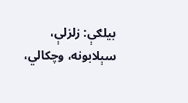بیلګې: زلزلې، سېلابونه، وچکالي،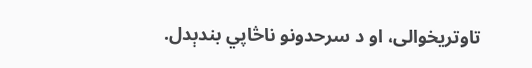تاوتریخوالی، او د سرحدونو ناڅاپي بندېدل.